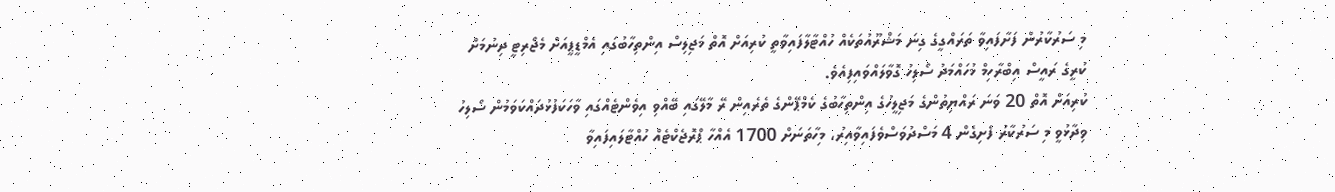މި ސަރުކާރުން ފަށާފައިވާ ތަރައްގީގެ ގިނަ މަޝްރޫއުތަކެއް ހުއްޓާލާފައިވާތީ ކުރިއަށް އޮތް މަޖިލިސް އިންތިހާބުގައި އެމްޑީޕީއަށް މެޖޯރިޓީ ދިނުމަށް ކުރީގެ ރައީސް އިބްރާހިމް މުހައްމަދު ސޯލިހު ގޮވާލައްވައިފިއެވެ.
ކުރިއަށް އޮތް 20 ވަނަ ރައްޔިތުންގެ މަޖިލީހުގެ އިންތިހާބުގެ ކެމްޕޭންގެ ތެރެއިން ރޭ މާލޭގައި ބޭއްވި އިވެންޓެއްގައި ވާހަކަފުޅުދައްކަވަމުން ސޯލިހު ވިދާޅުވީ މި ސަރުކާރު ފެށިގެން 4 މަސްދުވަސްވެފައިވާއިރު، މިހާތަނަށް 1700 އެއްހާ ޕްރޮޖެކްޓެއް ހުއްޓާލައިފައިވާ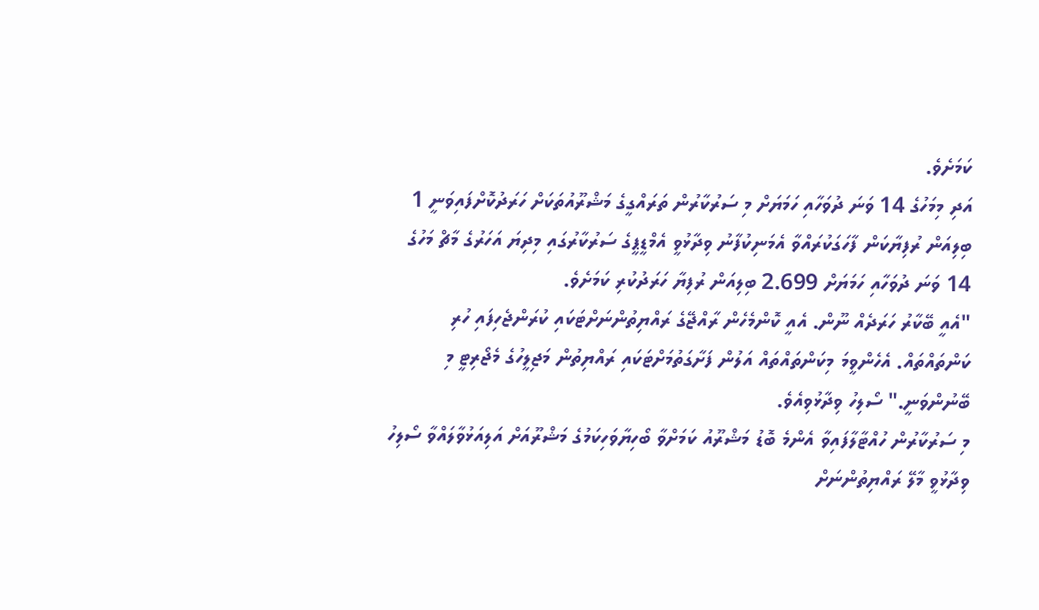ކަމަށެވެ.
އަދި މިމަހުގެ 14 ވަނަ ދުވަހާއި ހަމަޔަށް މި ސަރުކާރުން ތަރައްގީގެ މަޝްރޫއުތަކަށް ހަރަދުކޮށްފައިވަނީ 1 ބިލިއަން ރުފިޔާކަން ފާހަގަކުރައްވާ އެމަނިކުފާނު ވިދާޅުވީ އެމްޑީޕީގެ ސަރުކާރުގައި މިދިޔަ އަހަރުގެ މާޗް މަހުގެ 14 ވަނަ ދުވަހާއި ހަމަޔަށް 2.699 ބިލިއަން ރުފިޔާ ހަރަދުކުރި ކަމަށެވެ.
"އެއީ ބޭކާރު ހަރަދެއް ނޫން. އެއީ ކޮންމެހެން ރާއްޖޭގެ ރައްޔިތުންނަށްޓަކައި ކުރަންޖެހިފައި ހުރި ކަންތައްތައް. އެހެންވީމަ މިކަންތައްތައް އަލުން ފަށާގަތުމަށްޓަކައި ރައްޔިތުން މަޖިލީހުގެ މެޖޯރިޓީ މި ބޭނުންވަނީ." ސޯލިހު ވިދާޅުވިއެވެ.
މި ސަރުކާރުން ހުއްޓާލާފައިވާ އެންމެ ބޮޑު މަޝްރޫއު ކަމަށްވާ ބޯހިޔާވަހިކަމުގެ މަޝްރޫއަށް އަލިއަޅުވާލައްވާ ސޯލިހު ވިދާޅުވީ މާލޭ ރައްޔިތުންނަށް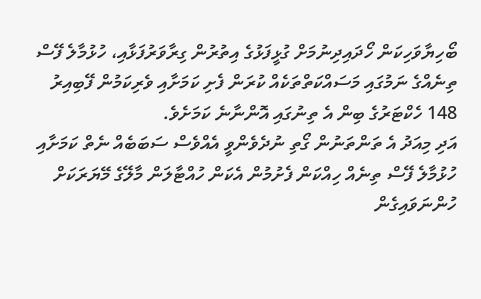ބޯހިޔާވަހިކަން ހޯދައިދިނުމަށް ގުޅީފަޅުގެ އިތުރުން ގިރާވަރުފަޅާއި، ހުޅުމާލެ ފޭސް ތިނެއްގެ ނަމުގައި މަސައްކަތްތަކެއް ކުރަން ފެށި ކަމަށާއި ވެރިކަމުން ފޭބިއިރު 148 ހެކްޓަރުގެ ބިން އެ ތިނުގައި އޮންނާނެ ކަމަށެވެ.
އަދި މިއަދު އެ ތަންތަނުން ގޯތި ނުދެވެންވީ އެއްވެސް ސަބަބެއް ނެތް ކަމަށާއި ހުޅުމާލެ ފޭސް ތިނެއް ހިއްކަން ފެށުމުން އެކަން ހުއްޓާލަން މާލޭގެ މޭޔަރަކަށް ހުންނަވައިގެން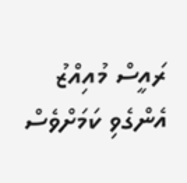ރައީސް މުއިއްޒު އެންގެވި ކަމަށްވެސް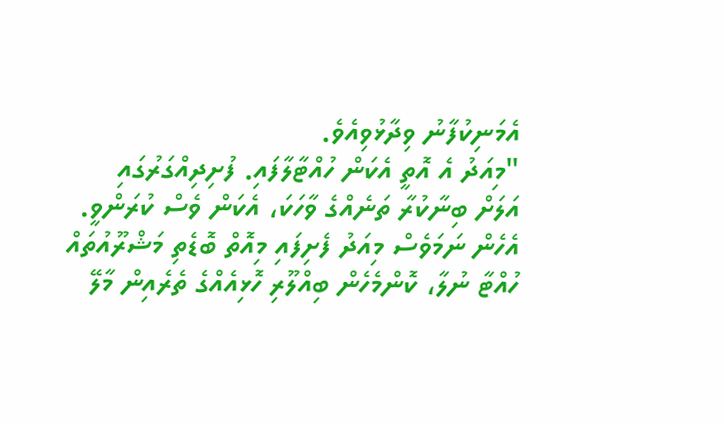އެމަނިކުފާނު ވިދާޅުވިއެވެ.
"މިއަދު އެ އޮތީ އެކަން ހުއްޓާލާފައި. ފުށިދިއްގަރުގައި އަލަށް ބިނާކުރާ ތަނެއްގެ ވާހަކަ، އެކަން ވެސް ކުރަންވީ. އެހެން ނަމަވެސް މިއަދު ފެށިފައި މިއޮތް ބޮޑެތި މަޝްރޫއުތައް ހުއްޓާ ނުލާ، ކޮންމެހެން ބިއްލޫރި ހޮޅިއެއްގެ ތެރެއިން މާލޭ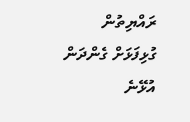ރައްޔިތުން ގުޅިފަޅަށް ގެންދަން އުޅޭނެ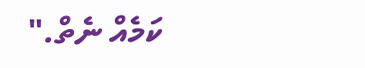ކަމެއް ނެތް."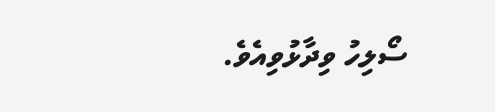ސޯލިހު ވިދާޅުވިއެވެ.